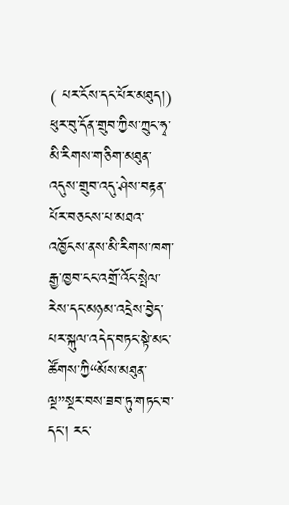( པར་ངོས་དང་པོར་མཐུད།)
ཕུར་བུ་དོན་གྲུབ་ཀྱིས་ཀྲུང་ཧྭ་མི་རིགས་གཅིག་མཐུན་འདུས་གྲུབ་འདུ་ཤེས་བརྟན་པོར་བཅངས་པ་མཐའ་འཁྱོངས་ནས་མི་རིགས་ཁག་རྒྱ་ཁྱབ་ངང་འགྲོ་འོང་སྤེལ་རེས་དང་མཉམ་འདྲེས་བྱེད་པར་སྐུལ་འདེད་བཏང་སྟེ་མང་ཚོགས་ཀྱི“མོས་མཐུན་ལྔ”སྔར་བས་ཟབ་ཏུ་གཏང་བ་དང་། རང་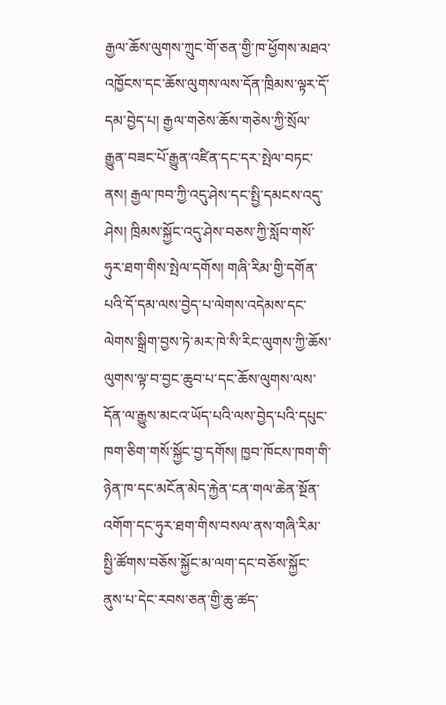རྒྱལ་ཆོས་ལུགས་ཀྲུང་གོ་ཅན་གྱི་ཁ་ཕྱོགས་མཐའ་འཁྱོངས་དང་ཆོས་ལུགས་ལས་དོན་ཁྲིམས་ལྟར་དོ་དམ་བྱེད་པ། རྒྱལ་གཅེས་ཆོས་གཅེས་ཀྱི་སྲོལ་རྒྱུན་བཟང་པོ་རྒྱུན་འཛིན་དང་དར་སྤེལ་བཏང་ནས། རྒྱལ་ཁབ་ཀྱི་འདུ་ཤེས་དང་སྤྱི་དམངས་འདུ་ཤེས། ཁྲིམས་སྐྱོང་འདུ་ཤེས་བཅས་ཀྱི་སློབ་གསོ་ཧུར་ཐག་གིས་སྤེལ་དགོས། གཞི་རིམ་གྱི་དགོན་པའི་དོ་དམ་ལས་བྱེད་པ་ལེགས་འདེམས་དང་ལེགས་སྒྲིག་བྱས་ཏེ་མར་ཁེ་སི་རིང་ལུགས་ཀྱི་ཆོས་ལུགས་ལྟ་བ་བྱང་ཆུབ་པ་དང་ཆོས་ལུགས་ལས་དོན་ལ་རྒྱུས་མངའ་ཡོད་པའི་ལས་བྱེད་པའི་དཔུང་ཁག་ཅིག་གསོ་སྐྱོང་བྱ་དགོས། ཁྱབ་ཁོངས་ཁག་གི་ཉེན་ཁ་དང་མངོན་མེད་རྐྱེན་ངན་གལ་ཆེན་སྔོན་འགོག་དང་ཧུར་ཐག་གིས་བསལ་ནས་གཞི་རིམ་སྤྱི་ཚོགས་བཅོས་སྐྱོང་མ་ལག་དང་བཅོས་སྐྱོང་ནུས་པ་དེང་རབས་ཅན་གྱི་ཆུ་ཚད་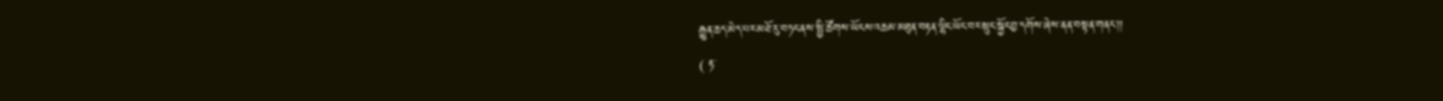རྒྱུན་ཆད་མེད་པར་མཐོ་རུ་བཏང་ནས་སྤྱི་ཚོགས་ཡོངས་འཆམ་མཐུན་བརྟན་ལྷིང་ཡོང་བར་སྲུང་སྐྱོང་བྱ་དགོས་ཞེས་ནན་བསྟན་གནང་།།
( རྟ་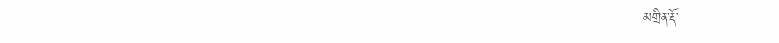མགྲིན་རྡོ་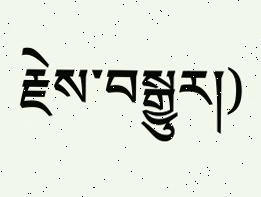རྗེས་བསྒྱུར།)